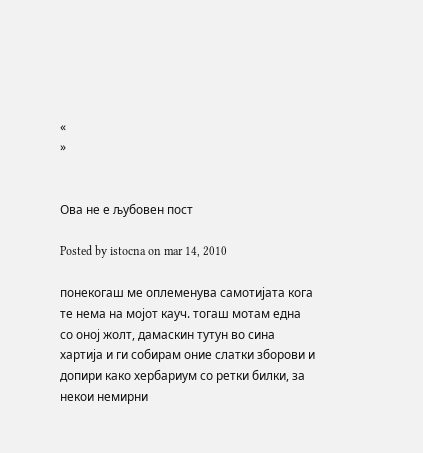«
»


Oва не е љубовен пост

Posted by istocna on mar 14, 2010

понекогаш ме оплеменува самотијата кога те нема на мојот кауч. тогаш мотам една со оној жолт, дамаскин тутун во сина хартија и ги собирам оние слатки зборови и допири како хербариум со ретки билки, за некои немирни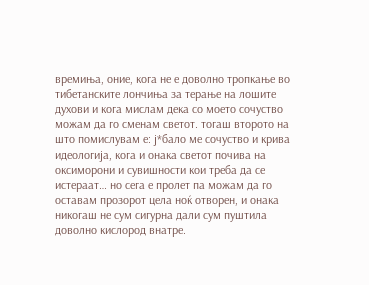времиња, оние, кога не е доволно тропкање во тибетанските лончиња за терање на лошите духови и кога мислам дека со моето сочуство можам да го сменам светот. тогаш второто на што помислувам е: ј*бало ме сочуство и крива идеологија, кога и онака светот почива на оксиморони и сувишности кои треба да се истераат… но сега е пролет па можам да го оставам прозорот цела ноќ отворен, и онака никогаш не сум сигурна дали сум пуштила доволно кислород внатре.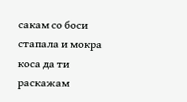сакам со боси стапала и мокра коса да ти раскажам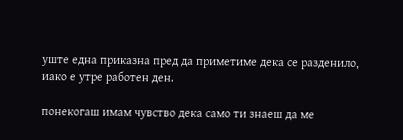уште една приказна пред да приметиме дека се разденило, иако е утре работен ден.

понекогаш имам чувство дека само ти знаеш да ме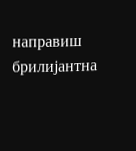направиш брилијантна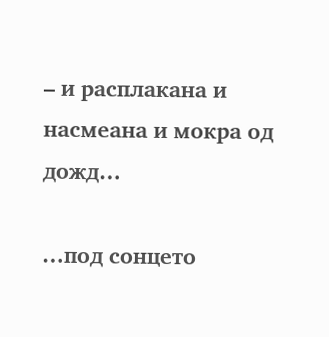– и расплакана и насмеана и мокра од дожд…

…под сонцето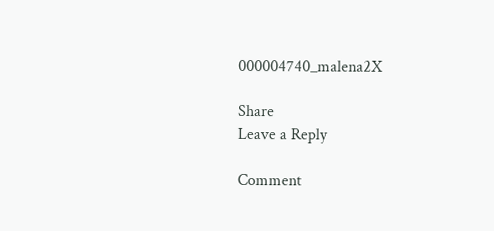000004740_malena2X

Share
Leave a Reply

Comment